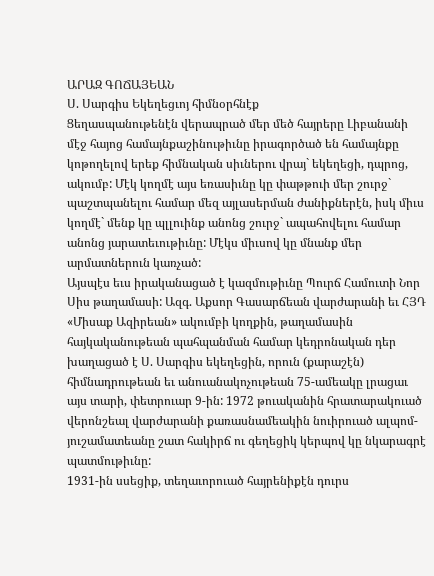ԱՐԱԶ ԳՈՃԱՅԵԱՆ
Ս. Սարգիս Եկեղեցւոյ հիմնօրհնէք
Ցեղասպանութենէն վերապրած մեր մեծ հայրերը Լիբանանի մէջ հայոց համայնքաշինութիւնը իրագործած են համայնքը կոթողելով երեք հիմնական սիւներու վրայ` եկեղեցի, դպրոց, ակումբ: Մէկ կողմէ այս եռասիւնը կը փաթթուի մեր շուրջ` պաշտպանելու համար մեզ այլասերման ժանիքներէն, իսկ միւս կողմէ` մենք կը պլլուինք անոնց շուրջ` ապահովելու համար անոնց յարատեւութիւնը: Մէկս միւսով կը մնանք մեր արմատներուն կառչած:
Այսպէս եւս իրականացած է կազմութիւնը Պուրճ Համուտի Նոր Սիս թաղամասի: Ազգ. Աքսոր Գասարճեան վարժարանի եւ ՀՅԴ «Միսաք Ազիրեան» ակումբի կողքին, թաղամասին հայկականութեան պահպանման համար կեդրոնական դեր խաղացած է Ս. Սարգիս եկեղեցին, որուն (քարաշէն) հիմնադրութեան եւ անուանակոչութեան 75-ամեակը լրացաւ այս տարի, փետրուար 9-ին: 1972 թուականին հրատարակուած վերոնշեալ վարժարանի քառասնամեակին նուիրուած ալպոմ-յուշամատեանը շատ հակիրճ ու գեղեցիկ կերպով կը նկարագրէ պատմութիւնը:
1931-ին սսեցիք, տեղաւորուած հայրենիքէն դուրս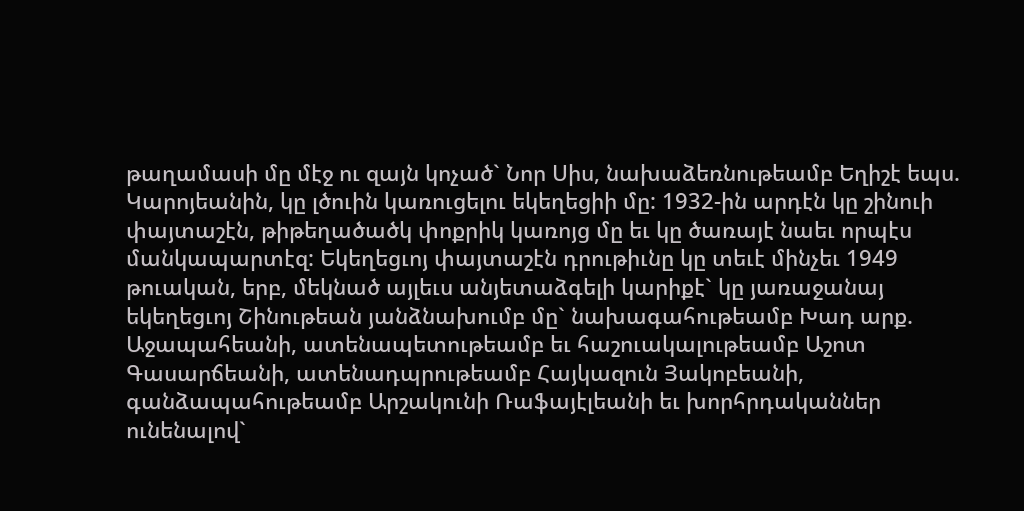թաղամասի մը մէջ ու զայն կոչած` Նոր Սիս, նախաձեռնութեամբ Եղիշէ եպս. Կարոյեանին, կը լծուին կառուցելու եկեղեցիի մը: 1932-ին արդէն կը շինուի փայտաշէն, թիթեղածածկ փոքրիկ կառոյց մը եւ կը ծառայէ նաեւ որպէս մանկապարտէզ: Եկեղեցւոյ փայտաշէն դրութիւնը կը տեւէ մինչեւ 1949 թուական, երբ, մեկնած այլեւս անյետաձգելի կարիքէ` կը յառաջանայ եկեղեցւոյ Շինութեան յանձնախումբ մը` նախագահութեամբ Խադ արք. Աջապահեանի, ատենապետութեամբ եւ հաշուակալութեամբ Աշոտ Գասարճեանի, ատենադպրութեամբ Հայկազուն Յակոբեանի, գանձապահութեամբ Արշակունի Ռաֆայէլեանի եւ խորհրդականներ ունենալով`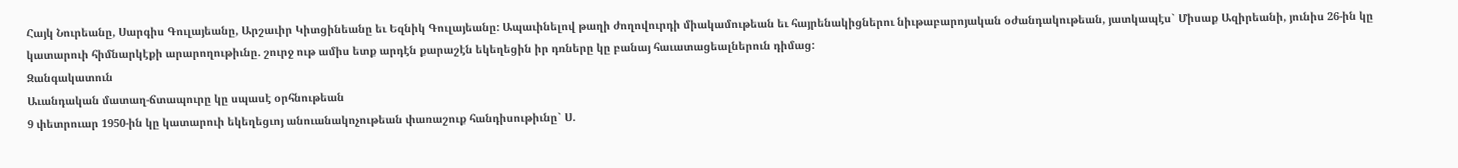Հայկ Նուրեանը, Սարգիս Գուլայեանը, Արշաւիր Կիտցինեանը եւ Եզնիկ Գուլայեանը: Ապաւինելով թաղի ժողովուրդի միակամութեան եւ հայրենակիցներու նիւթաբարոյական օժանդակութեան, յատկապէս` Միսաք Ազիրեանի, յունիս 26-ին կը կատարուի հիմնարկէքի արարողութիւնը. շուրջ ութ ամիս ետք արդէն քարաշէն եկեղեցին իր դռները կը բանայ հաւատացեալներուն դիմաց:
Զանգակատուն
Աւանդական մատաղ-ճտապուրը կը սպասէ օրհնութեան
9 փետրուար 1950-ին կը կատարուի եկեղեցւոյ անուանակոչութեան փառաշուք հանդիսութիւնը` Ս.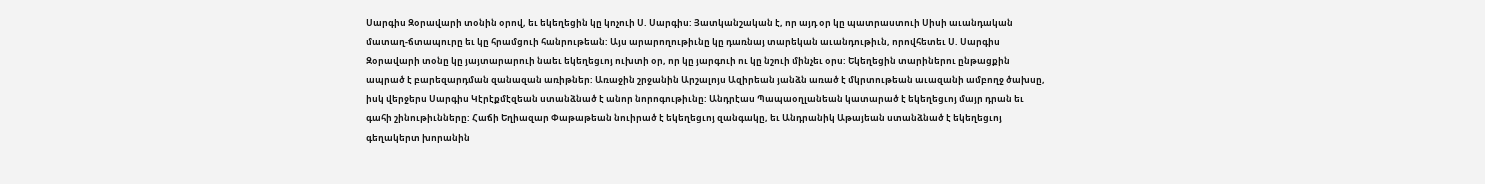Սարգիս Զօրավարի տօնին օրով, եւ եկեղեցին կը կոչուի Ս. Սարգիս: Յատկանշական է, որ այդ օր կը պատրաստուի Սիսի աւանդական մատաղ-ճտապուրը եւ կը հրամցուի հանրութեան: Այս արարողութիւնը կը դառնայ տարեկան աւանդութիւն, որովհետեւ Ս. Սարգիս Զօրավարի տօնը կը յայտարարուի նաեւ եկեղեցւոյ ուխտի օր, որ կը յարգուի ու կը նշուի մինչեւ օրս: Եկեղեցին տարիներու ընթացքին ապրած է բարեզարդման զանազան առիթներ: Առաջին շրջանին Արշալոյս Ազիրեան յանձն առած է մկրտութեան աւազանի ամբողջ ծախսը, իսկ վերջերս Սարգիս Կէրէքմէզեան ստանձնած է անոր նորոգութիւնը: Անդրէաս Պապաօղլանեան կատարած է եկեղեցւոյ մայր դրան եւ գահի շինութիւնները: Հաճի Եղիազար Փաթաթեան նուիրած է եկեղեցւոյ զանգակը, եւ Անդրանիկ Աթայեան ստանձնած է եկեղեցւոյ գեղակերտ խորանին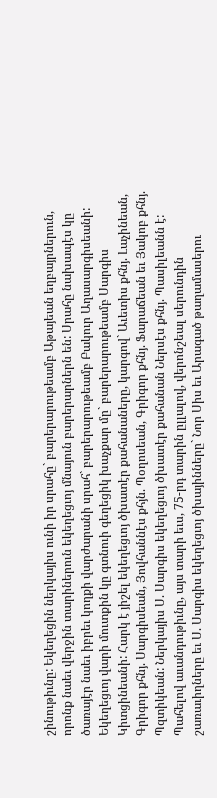շինութիւնը: Եկեղեցին ներկայիս ունի իր սրահը` բարերարութեամբ Աթայեան եղբայրներուն, որոնք նաեւ վերջին տարիներուն եկեղեցւոյ մնայուն բարերարներն են: Սրահը նախապէս կը ծառայէր նաեւ իբրեւ կողքի վարժարանի սրահ` բարերարութեամբ Բակուր Աղասարգիսեանի:
Եկեղեցւոյ վարի մուտքին կը գտնուի գեղեցիկ խաչքար մը` բարերարութեամբ Սարգիս Կիտցինեանի: Հարկ է յիշել եկեղեցւոյ ծխատէր քահանաները, կարգով` Աւետիս քհնյ. Լաչինեան, Գրիգոր քհնյ. Սարգիսեան, Յովհաննէս քհյն. Պօղոսեան, Գրիգոր քհնյ. Ֆարաճեան եւ Յակոբ քհնյ. Պզտիկեան: Ներկայիս Ս. Սարգիս եկեղեցւոյ ծխատէր քահանան Ներսէս քհնյ. Պասիլեանն է:
Պահելով աւանդութիւնը, այս տարի եւս, 75-րդ տարին ըլլալով, վերոնշեալ սերունդին շառաւիղները եւ Ս. Սարգիս եկեղեցւոյ ծխայինները` Նոր Սիս եւ Արագած թաղամասերու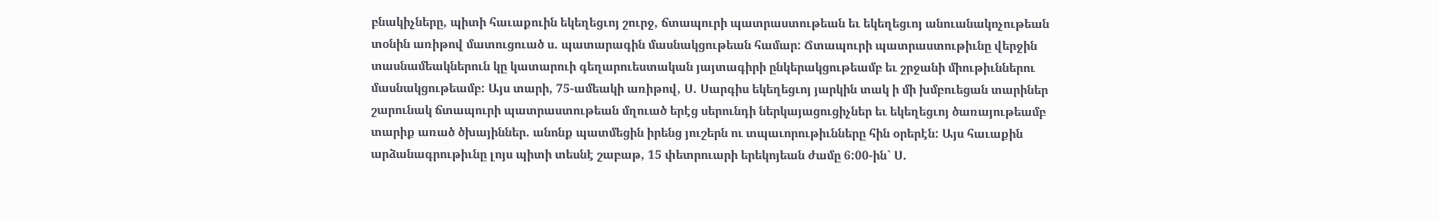բնակիչները, պիտի հաւաքուին եկեղեցւոյ շուրջ, ճտապուրի պատրաստութեան եւ եկեղեցւոյ անուանակոչութեան տօնին առիթով մատուցուած ս. պատարագին մասնակցութեան համար: Ճտապուրի պատրաստութիւնը վերջին տասնամեակներուն կը կատարուի գեղարուեստական յայտագիրի ընկերակցութեամբ եւ շրջանի միութիւններու մասնակցութեամբ: Այս տարի, 75-ամեակի առիթով, Ս. Սարգիս եկեղեցւոյ յարկին տակ ի մի խմբուեցան տարիներ շարունակ ճտապուրի պատրաստութեան մղուած երէց սերունդի ներկայացուցիչներ եւ եկեղեցւոյ ծառայութեամբ տարիք առած ծխայիններ. անոնք պատմեցին իրենց յուշերն ու տպաւորութիւնները հին օրերէն: Այս հաւաքին արձանագրութիւնը լոյս պիտի տեսնէ շաբաթ, 15 փետրուարի երեկոյեան ժամը 6:00-ին` Ս.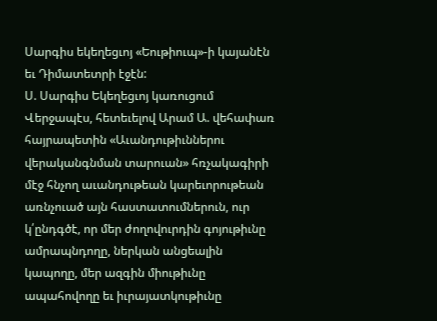Սարգիս եկեղեցւոյ «Եութիուպ»-ի կայանէն եւ Դիմատետրի էջէն:
Ս. Սարգիս Եկեղեցւոյ կառուցում
Վերջապէս, հետեւելով Արամ Ա. վեհափառ հայրապետին «Աւանդութիւններու վերականգնման տարուան» հռչակագիրի մէջ հնչող աւանդութեան կարեւորութեան առնչուած այն հաստատումներուն, ուր կ՛ընդգծէ, որ մեր ժողովուրդին գոյութիւնը ամրապնդողը, ներկան անցեալին կապողը, մեր ազգին միութիւնը ապահովողը եւ իւրայատկութիւնը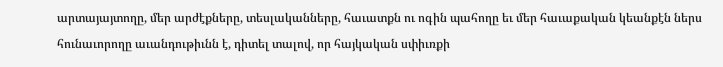արտայայտողը, մեր արժէքները, տեսլականները, հաւատքն ու ոգին պահողը եւ մեր հաւաքական կեանքէն ներս հունաւորողը աւանդութիւնն է, դիտել տալով, որ հայկական սփիւռքի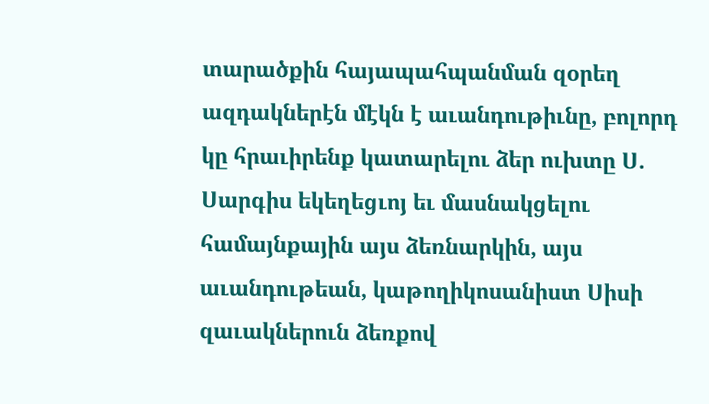տարածքին հայապահպանման զօրեղ ազդակներէն մէկն է աւանդութիւնը, բոլորդ կը հրաւիրենք կատարելու ձեր ուխտը Ս. Սարգիս եկեղեցւոյ եւ մասնակցելու համայնքային այս ձեռնարկին, այս աւանդութեան, կաթողիկոսանիստ Սիսի զաւակներուն ձեռքով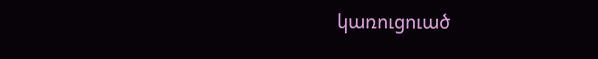կառուցուած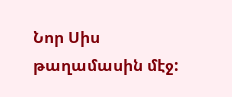Նոր Սիս թաղամասին մէջ: